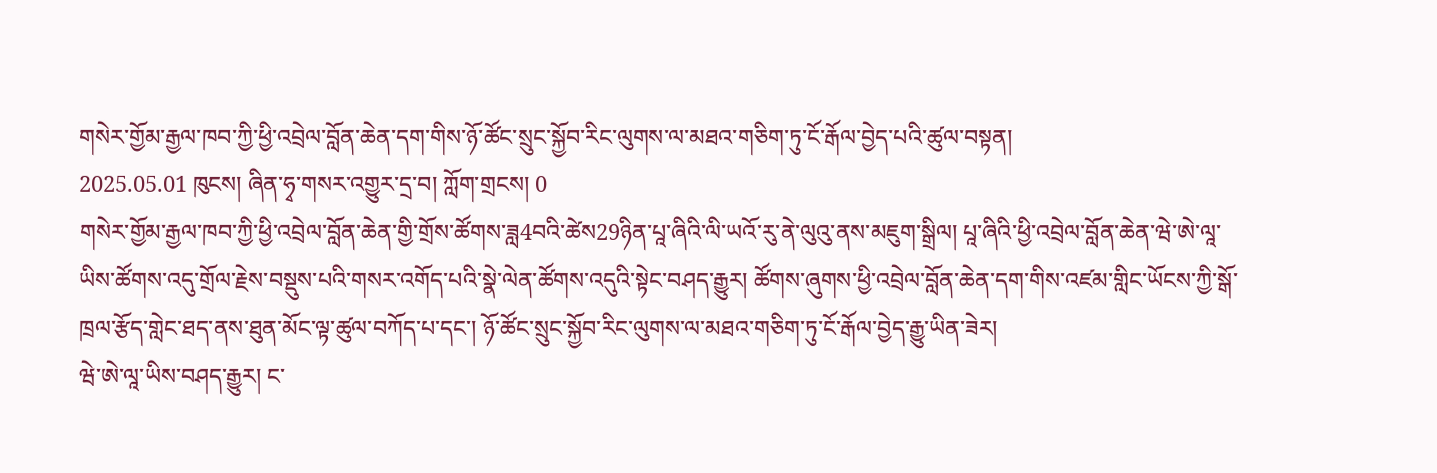གསེར་གྱོམ་རྒྱལ་ཁབ་ཀྱི་ཕྱི་འབྲེལ་བློན་ཆེན་དག་གིས་ཉོ་ཚོང་སྲུང་སྐྱོབ་རིང་ལུགས་ལ་མཐའ་གཅིག་ཏུ་ངོ་རྒོལ་བྱེད་པའི་ཚུལ་བསྟན།
2025.05.01 ཁུངས། ཞིན་ཧྭ་གསར་འགྱུར་དྲ་བ། ཀློག་གྲངས། 0
གསེར་གྱོམ་རྒྱལ་ཁབ་ཀྱི་ཕྱི་འབྲེལ་བློན་ཆེན་གྱི་གྲོས་ཚོགས་ཟླ4བའི་ཚེས29ཉིན་པཱ་ཞིའི་ལི་ཡའོ་རུ་ནེ་ལུའུ་ནས་མཇུག་སྒྲིལ། པཱ་ཞིའི་ཕྱི་འབྲེལ་བློན་ཆེན་ཝེ་ཨེ་ལཱ་ཡིས་ཚོགས་འདུ་གྲོལ་རྗེས་བསྡུས་པའི་གསར་འགོད་པའི་སྣེ་ལེན་ཚོགས་འདུའི་སྟེང་བཤད་རྒྱུར། ཚོགས་ཞུགས་ཕྱི་འབྲེལ་བློན་ཆེན་དག་གིས་འཛམ་གླིང་ཡོངས་ཀྱི་སྒོ་ཁྲལ་རྩོད་གླེང་ཐད་ནས་ཐུན་མོང་ལྟ་ཚུལ་བཀོད་པ་དང་། ཉོ་ཚོང་སྲུང་སྐྱོབ་རིང་ལུགས་ལ་མཐའ་གཅིག་ཏུ་ངོ་རྒོལ་བྱེད་རྒྱུ་ཡིན་ཟེར།
ཝེ་ཨེ་ལཱ་ཡིས་བཤད་རྒྱུར། ང་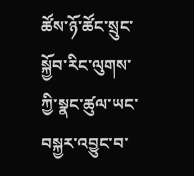ཚོས་ཉོ་ཚོང་སྲུང་སྐྱོབ་རིང་ལུགས་ཀྱི་སྣང་ཚུལ་ཡང་བསྐྱར་འབྱུང་བ་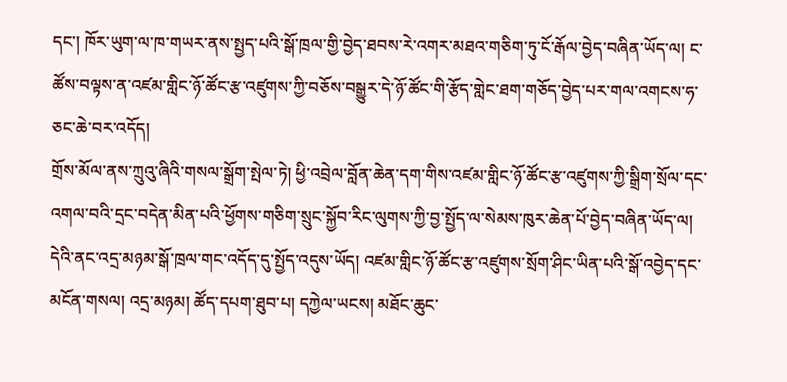དང་། ཁོར་ཡུག་ལ་ཁ་གཡར་ནས་སྤྱད་པའི་སྒོ་ཁྲལ་གྱི་བྱེད་ཐབས་རེ་འགར་མཐའ་གཅིག་ཏུ་ངོ་རྒོལ་བྱེད་བཞིན་ཡོད་ལ། ང་ཚོས་བལྟས་ན་འཛམ་གླིང་ཉོ་ཚོང་རྩ་འཛུགས་ཀྱི་བཅོས་བསྒྱུར་དེ་ཉོ་ཚོང་གི་རྩོད་གླེང་ཐག་གཅོད་བྱེད་པར་གལ་འགངས་ཧ་ཅང་ཆེ་བར་འདོད།
གྲོས་མོལ་ནས་ཀྲུའུ་ཞིའི་གསལ་སྒྲོག་སྤེལ་ཏེ། ཕྱི་འབྲེལ་བློན་ཆེན་དག་གིས་འཛམ་གླིང་ཉོ་ཚོང་རྩ་འཛུགས་ཀྱི་སྒྲིག་སྲོལ་དང་འགལ་བའི་དྲང་བདེན་མིན་པའི་ཕྱོགས་གཅིག་སྲུང་སྐྱོབ་རིང་ལུགས་ཀྱི་བྱ་སྤྱོད་ལ་སེམས་ཁུར་ཆེན་པོ་བྱེད་བཞིན་ཡོད་ལ། དེའི་ནང་འདྲ་མཉམ་སྒོ་ཁྲལ་གང་འདོད་དུ་སྤྱོད་འདུས་ཡོད། འཛམ་གླིང་ཉོ་ཚོང་རྩ་འཛུགས་སྲོག་ཤིང་ཡིན་པའི་སྒོ་འབྱེད་དང་མངོན་གསལ། འདྲ་མཉམ། ཚོད་དཔག་ཐུབ་པ། དཀྱེལ་ཡངས། མཐོང་ཆུང་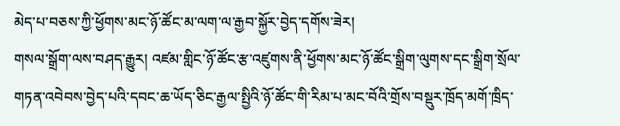མེད་པ་བཅས་ཀྱི་ཕྱོགས་མང་ཉོ་ཚོང་མ་ལག་ལ་རྒྱབ་སྐྱོར་བྱེད་དགོས་ཟེར།
གསལ་སྒྲོག་ལས་བཤད་རྒྱུར། འཛམ་གླིང་ཉོ་ཚོང་རྩ་འཛུགས་ནི་ཕྱོགས་མང་ཉོ་ཚོང་སྒྲིག་ལུགས་དང་སྒྲིག་སྲོལ་གཏན་འབེབས་བྱེད་པའི་དབང་ཆ་ཡོད་ཅིང་རྒྱལ་སྤྱིའི་ཉོ་ཚོང་གི་རིམ་པ་མང་བོའི་གྲོས་བསྡུར་ཁྲོད་མགོ་ཁྲིད་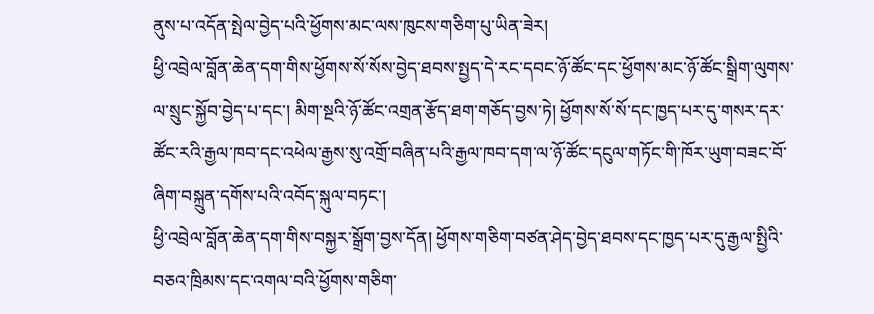ནུས་པ་འདོན་སྤེལ་བྱེད་པའི་ཕྱོགས་མང་ལས་ཁུངས་གཅིག་པུ་ཡིན་ཟེར།
ཕྱི་འབྲེལ་བློན་ཆེན་དག་གིས་ཕྱོགས་སོ་སོས་བྱེད་ཐབས་སྤྱད་དེ་རང་དབང་ཉོ་ཚོང་དང་ཕྱོགས་མང་ཉོ་ཚོང་སྒྲིག་ལུགས་ལ་སྲུང་སྐྱོབ་བྱེད་པ་དང་། མིག་སྔའི་ཉོ་ཚོང་འགྲན་རྩོད་ཐག་གཅོད་བྱས་ཏེ། ཕྱོགས་སོ་སོ་དང་ཁྱད་པར་དུ་གསར་དར་ཚོང་རའི་རྒྱལ་ཁབ་དང་འཕེལ་རྒྱས་སུ་འགྲོ་བཞིན་པའི་རྒྱལ་ཁབ་དག་ལ་ཉོ་ཚོང་དངུལ་གཏོང་གི་ཁོར་ཡུག་བཟང་བོ་ཞིག་བསྐྲུན་དགོས་པའི་འབོད་སྐུལ་བཏང་།
ཕྱི་འབྲེལ་བློན་ཆེན་དག་གིས་བསྐྱར་སྒྲོག་བྱས་དོན། ཕྱོགས་གཅིག་བཙན་ཤེད་བྱེད་ཐབས་དང་ཁྱད་པར་དུ་རྒྱལ་སྤྱིའི་བཅའ་ཁྲིམས་དང་འགལ་བའི་ཕྱོགས་གཅིག་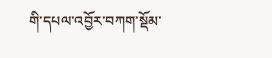གི་དཔལ་འབྱོར་བཀག་སྡོམ་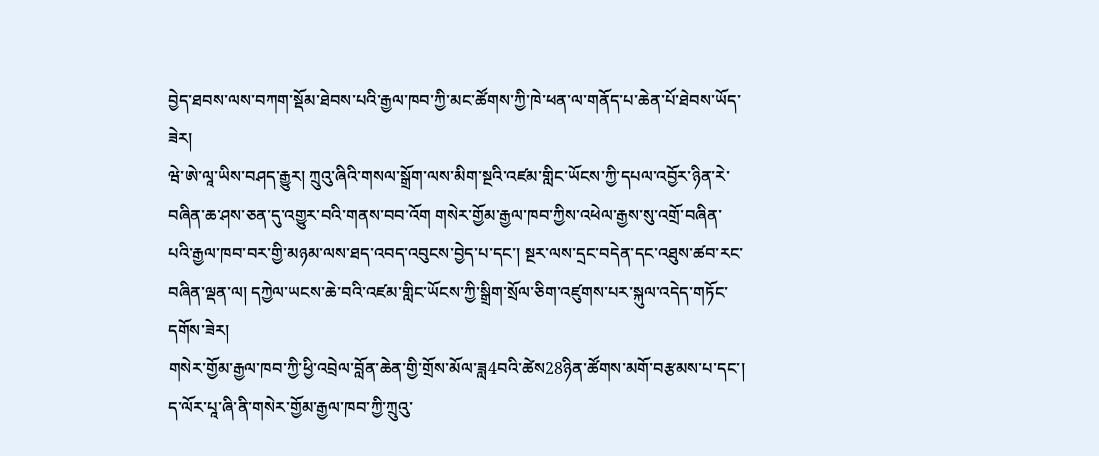བྱེད་ཐབས་ལས་བཀག་སྡོམ་ཐེབས་པའི་རྒྱལ་ཁབ་ཀྱི་མང་ཚོགས་ཀྱི་ཁེ་ཕན་ལ་གནོད་པ་ཆེན་པོ་ཐེབས་ཡོད་ཟེར།
ཝེ་ཨེ་ལཱ་ཡིས་བཤད་རྒྱུར། ཀྲུའུ་ཞིའི་གསལ་སྒྲོག་ལས་མིག་སྔའི་འཛམ་གླིང་ཡོངས་ཀྱི་དཔལ་འབྱོར་ཉིན་རེ་བཞིན་ཆ་ཤས་ཅན་དུ་འགྱུར་བའི་གནས་བབ་འོག གསེར་གྱོམ་རྒྱལ་ཁབ་ཀྱིས་འཕེལ་རྒྱས་སུ་འགྲོ་བཞིན་པའི་རྒྱལ་ཁབ་བར་གྱི་མཉམ་ལས་ཐད་འབད་འབུངས་བྱེད་པ་དང་། སྔར་ལས་དྲང་བདེན་དང་འཐུས་ཚབ་རང་བཞིན་ལྡན་ལ། དཀྱེལ་ཡངས་ཆེ་བའི་འཛམ་གླིང་ཡོངས་ཀྱི་སྒྲིག་སྲོལ་ཅིག་འཛུགས་པར་སྐུལ་འདེད་གཏོང་དགོས་ཟེར།
གསེར་གྱོམ་རྒྱལ་ཁབ་ཀྱི་ཕྱི་འབྲེལ་བློན་ཆེན་གྱི་གྲོས་མོལ་ཟླ4བའི་ཚེས28ཉིན་ཚོགས་མགོ་བརྩམས་པ་དང་། ད་ལོར་པཱ་ཞི་ནི་གསེར་གྱོམ་རྒྱལ་ཁབ་ཀྱི་ཀྲུའུ་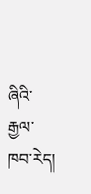ཞིའི་རྒྱལ་ཁབ་རེད།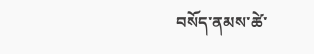བསོད་ནམས་ཚེ་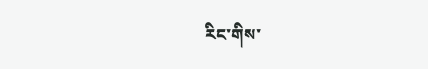རིང་གིས་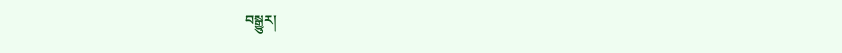བསྒྱུར།